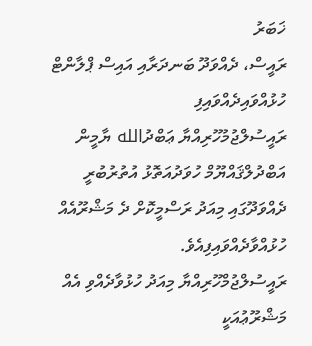ޚަބަރު
ރައީސް، ދެއްވަދޫ ބަނދަރާއި އައިސް ޕްލާންޓް ހުޅުއްވައިދެއްވައިފި
ރައީސުލްޖުމުހޫރިއްޔާ ޢަބްދުالله ޔާމީން އަބްދުލްޤައްޔޫމް ހުވަދުއަތޮޅު އުތުރުބުރީ ދެއްވަދޫގައި މިއަދު ރަސްމީކޮށް ދެ މަޝްރޫއެއް ހުޅުއްވާދެއްވައިފިއެވެ.
ރައީސުލްޖުމްހޫރިއްޔާ މިއަދު ހުޅުވާދެއްވި އެއް މަޝްރޫޢުއަކީ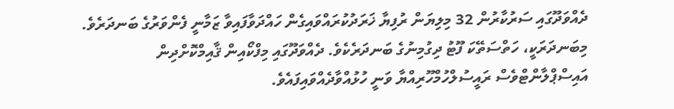ދެއްވަދޫގައި ސަރުކާރުން 32 މިލިޔަން ރުފިޔާ ޚަރަދުކުރައްވައިގެން ހައްދަވާފައިވާ ޒަމާނީ ފެންވަރުގެ ބަނދަރެވެ. މިބަނދަރަކީ، ހަތްސަތޭކަ ފޫޓު ދިގުމިނުގެ ބަނދަރެކެވެ. ދެއްވަދޫގައި މިފްކޯއިން ޤާއިމްކޮށްދިން އައިސްޕްލާންޓްވެސް ރައީސުލްހުމްހޫރިއްޔާ ވަނީ ހުޅުއްވާދެއްވައިފައެވެ.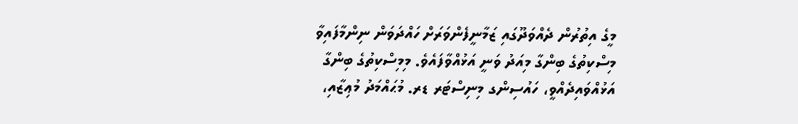މީގެ އިތުރުން ދެއްވަދޫގައި ޒަމާނީފެންވަރަށް ހައްދަވަން ނިންމާފައިވާ މިސްކިތުގެ ބިންގާ މިއަދު ވަނީ އަޅުއްވާފައެވެ. މިމިސްކިތުގެ ބިންގާ އަޅުއްވައިދެއްވީ، ހައުސިންގ މިނިސްޓަރ ޑރ. މުޙައްމަދު މުޢިޒާއި،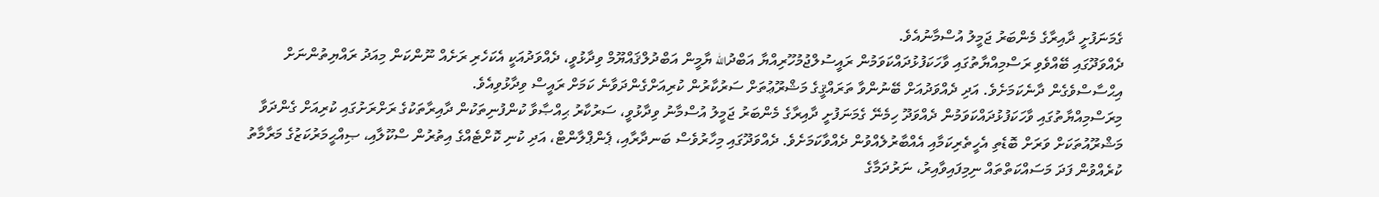ގެމަނަފުށީ ދާއިރާގެ މެންބަރު ޖަމީލު އުސްމާނުއެވެ.
ދެއްވަދޫގައި ބޭއްވެވި ރަސްމިއްޔާތުގައި ވާހަކަފުޅުދައްކަވަމުން ރައީސުލްޖުމުހޫރިއްޔާ އަބްދުالله ޔާމީން އަބްދުލްޤައްޔޫމް ވިދާޅުވީ، ދެއްވަދުއަކީ އެކަހެރި ރަށެއް ނޫންކަން މިއަދު ރައްޔިތުންނަށް އިޙްސާސްވެގެން ދާނެކަމަށެވެ. އަދި ދެއްވަދުއަށް ބޭނުންވާ ތަރައްޤީގެ މަޝްރޫޢުތަށް ސަރުކާރުން ކުރިއަށްގެންދަވާނެ ކަމަށް ރައީސް ވިދާޅުވިއެވެ.
މިރަސްމިއްޔާތުގައި ވާހަކަފުޅުދައްކަވަމުން ދެއްވަދޫ ހިމެނޭ ގެމަނަފުށީ ދާއިރާގެ މެންބަރު ޖަމީލު އުސްމާނު ވިދާޅުވީ، ސަރުކާރު ޙިއްޞާވާ ކުންފުނިތަކުން ދާއިރާތަކުގެ ރަށްރަށުގައި ކުރިއަށް ގެންދަވާ މަޝްރޫއުތަކަށް ވަރަށް ބޮޑެތި އެހީތެރިކަމާއި އެއްބާރުލެއްވުން ދެއްވާކަމަށެވެ. ދެއްވަދޫގައި މިހާރުވެސް ބަނދާރާއި، ޕެންޕްލާންޓް، އަދި ކުނި ކޮށްޓެއްގެ އިތުރުން ސްކޫލާއި، ޞިއްޙީމަރުކަޒުގެ މަރާމާތު ކުރެއްވުން ފަދަ މަސައްކަތްތައް ނިމިފައިވާއިރު، ނަރުދަމާގެ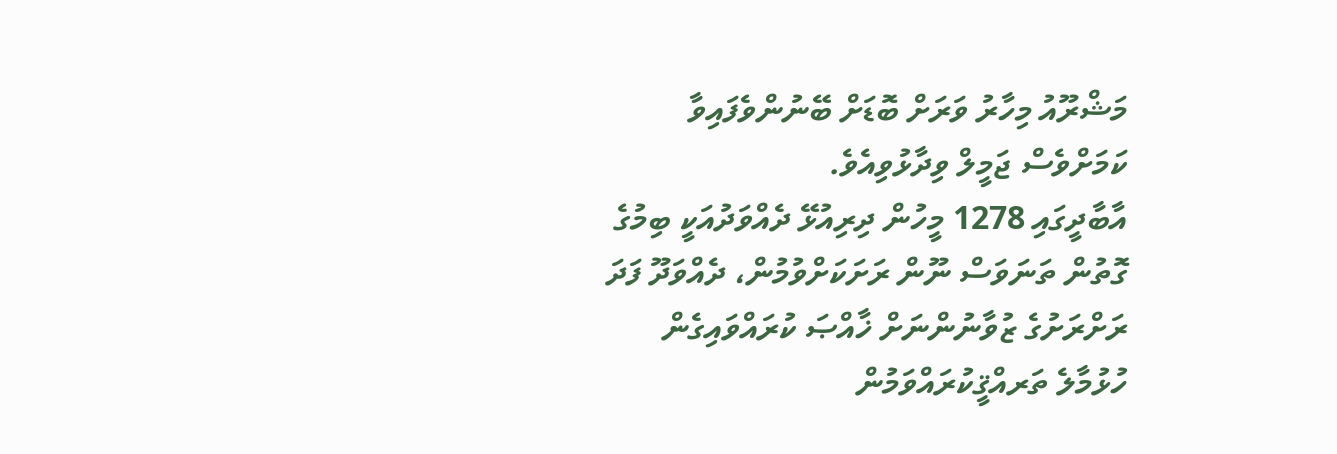މަޝްރޫއު މިހާރު ވަރަށް ބޮޑަށް ބޭނުންވެފައިވާ ކަމަށްވެސް ޖަމީލް ވިދާޅުވިއެވެ.
އާބާދީގައި 1278 މީހުން ދިރިއުޅޭ ދެއްވަދުއަކީ ބިމުގެ ގޮތުން ތަނަވަސް ނޫން ރަށަކަށްވުމުން، ދެއްވަދޫ ފަދަ ރަށްރަށުގެ ޒުވާނުންނަށް ޚާއްޞަ ކުރައްވައިގެން ހުޅުމާލެ ތަރއްޤީކުރައްވަމުން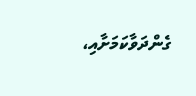ގެންދަވާކަމަށާއި،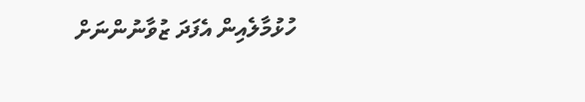ހުޅުމާލެއިން އެފަދަ ޒުވާނުންނަށް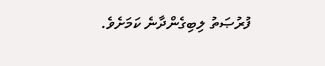ފުރުޞަތު ލިބިގެންދާނެ ކަމަށެވެ.